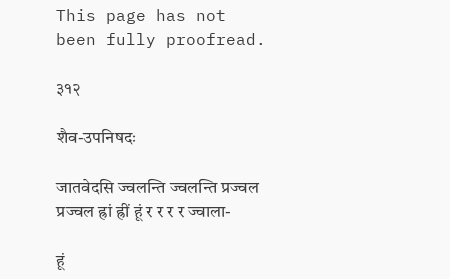This page has not been fully proofread.

३१२

शैव-उपनिषदः

जातवेदसि ज्वलन्ति ज्वलन्ति प्रज्वल प्रज्वल ह्रां ह्रीं हूं र र र र ज्वाला-

हूं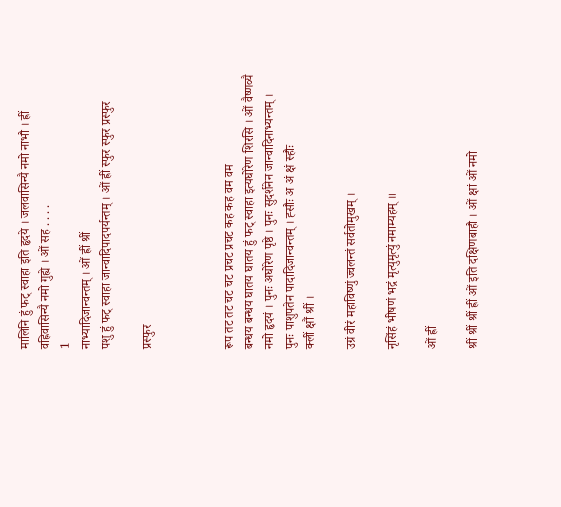मालिनि हुं फट् स्वाहा इति हृदये । जलवासिन्यै नमो नाभौ । ह्रीं
वह्निवासिन्यै नमो गुह्ये । ओं सह . . . .
1
नाभ्यादिजान्वन्तम् । ओं ह्रीं श्रीं
पशु हुं फट् स्वाहा जान्वादिपादपर्यन्तम् । ओं ह्रीं स्फुर स्फुर प्रस्फुर

प्रस्फुर



रूप तट तट चट चट प्रचट प्रचट कह कह वम वम
बन्धय बन्धय घातय घातय हुं फट् स्वाहा इत्यघोरेण शिरसि । ओं वैष्णव्यै
नमो हृदयं । पुनः अघोरेण पृष्ठे । पुनः सुदर्शनेन जान्वादिनाभ्यन्तम् ।
पुनः पाशुपतेन पादादिजान्वन्तम् । ह्सौः अ अं क्षं स्हौः
क्लीं क्षौं श्रीं ।

उग्रं वीरं महाविष्णुं ज्वलन्तं सर्वतोमुखम् ।

नृसिंहं भीषणं भद्रं मृत्युमृत्युं नमाम्यहम् ॥

ओं ह्रीं

श्रीं श्रीं श्रीं ह्रीं ओं इति दक्षिणबाहौ । ओं क्षां ओं नमो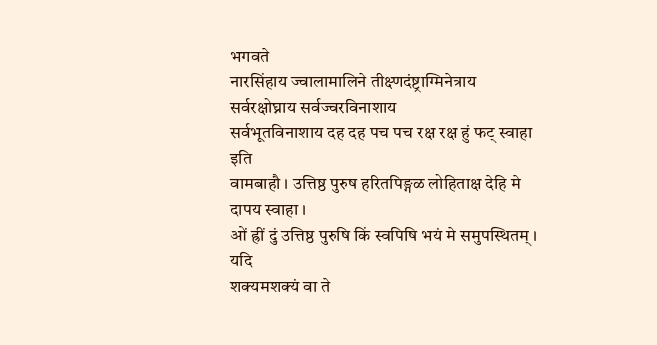भगवते
नारसिंहाय ज्वालामालिने तीक्ष्णदंष्ट्राग्मिनेत्राय सर्वरक्षोघ्नाय सर्वज्वरविनाशाय
सर्वभूतविनाशाय दह दह पच पच रक्ष रक्ष हुं फट् स्वाहा इति
वामबाहौ । उत्तिष्ठ पुरुष हरितपिङ्गळ लोहिताक्ष देहि मे दापय स्वाहा ।
ओं ह्रीं दुं उत्तिष्ठ पुरुषि किं स्वपिषि भयं मे समुपस्थितम् । यदि
शक्यमशक्यं वा ते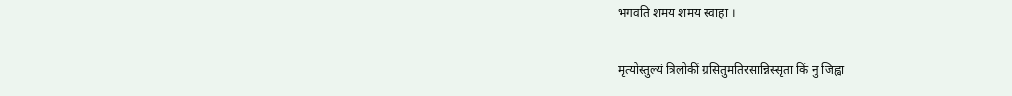भगवति शमय शमय स्वाहा ।

मृत्योस्तुल्यं त्रिलोकीं ग्रसितुमतिरसान्निस्सृता किं नु जिह्वा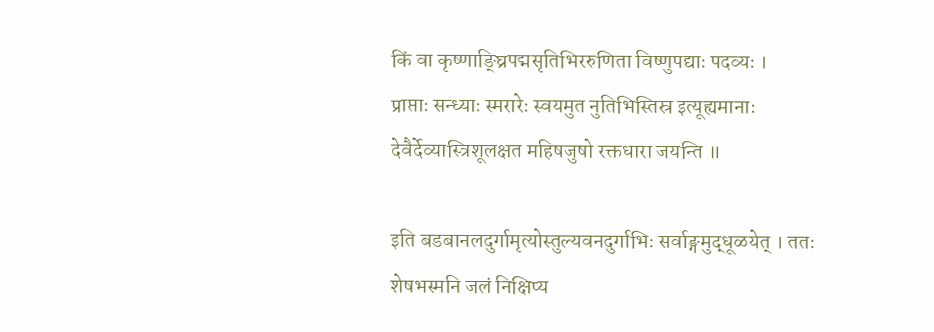किं वा कृष्णाङ्घ्रिपद्मसृतिभिररुणिता विष्णुपद्याः पदव्यः ।
प्राप्ताः सन्ध्याः स्मरारेः स्वयमुत नुतिभिस्तिस्र इत्यूह्यमानाः
देवैर्देव्यास्त्रिशूलक्षत महिषजुषो रक्तधारा जयन्ति ॥

इति बडबानलदुर्गामृत्योस्तुल्यवनदुर्गाभिः सर्वाङ्गमुद्धूळयेत् । ततः
शेषभस्मनि जलं निक्षिप्य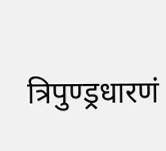त्रिपुण्ड्रधारणं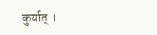कुर्यात् ।